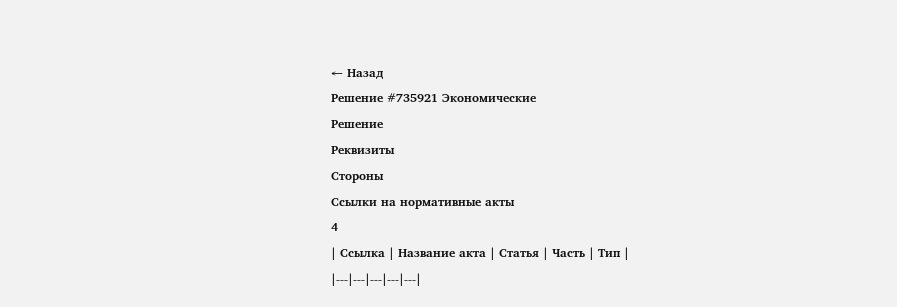← Назад
Решение #735921 Экономические
Решение
Реквизиты
Стороны
Ссылки на нормативные акты
4
| Ссылка | Название акта | Статья | Часть | Тип |
|---|---|---|---|---|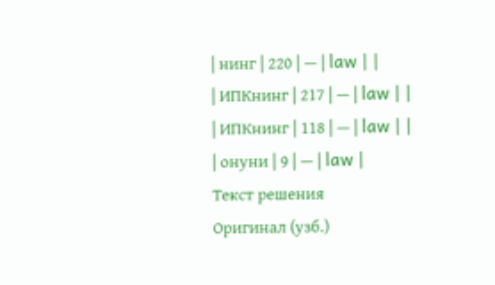| нинг | 220 | — | law | |
| ИПКнинг | 217 | — | law | |
| ИПКнинг | 118 | — | law | |
| онуни | 9 | — | law |
Текст решения
Оригинал (узб.)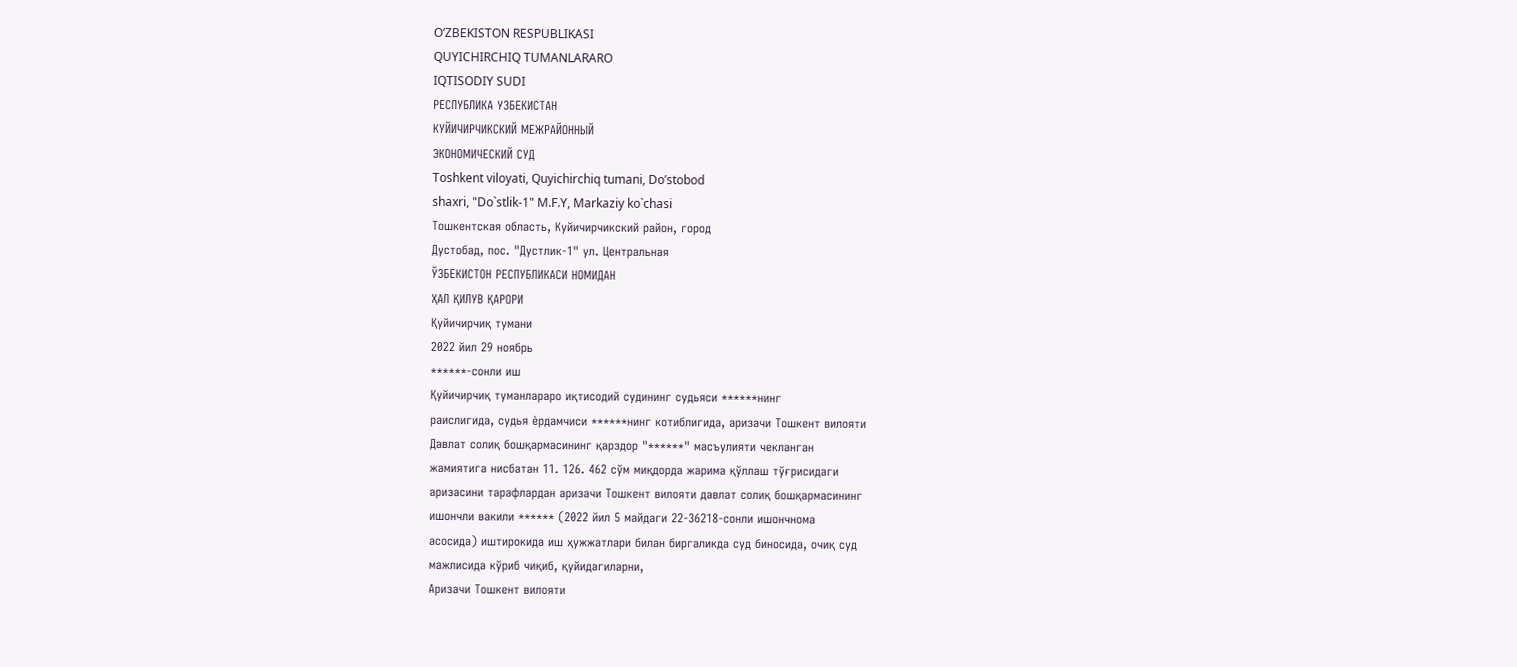O‘ZBEKISTON RESPUBLIKASI
QUYICHIRCHIQ TUMANLARARO
IQTISODIY SUDI
РЕСПУБЛИКА УЗБЕКИСТАН
КУЙИЧИРЧИКСКИЙ МЕЖРАЙОННЫЙ
ЭКОНОМИЧЕСКИЙ СУД
Toshkent viloyati, Quyichirchiq tumani, Do’stobod
shaxri, "Do`stlik-1" M.F.Y, Markaziy ko`chasi
Тошкентская область, Куйичирчикский район, город
Дустобад, пос. "Дустлик-1" ул. Центральная
ЎЗБЕКИСТОН РЕСПУБЛИКАСИ НОМИДАН
ҲАЛ ҚИЛУВ ҚАРОРИ
Қуйичирчиқ тумани
2022 йил 29 ноябрь
******-сонли иш
Қуйичирчиқ туманлараро иқтисодий судининг судьяси ******нинг
раислигида, судья ѐрдамчиси ******нинг котиблигида, аризачи Тошкент вилояти
Давлат солиқ бошқармасининг қарздор "******" масъулияти чекланган
жамиятига нисбатан 11. 126. 462 сўм миқдорда жарима қўллаш тўғрисидаги
аризасини тарафлардан аризачи Тошкент вилояти давлат солиқ бошқармасининг
ишончли вакили ****** (2022 йил 5 майдаги 22-36218-сонли ишончнома
асосида) иштирокида иш ҳужжатлари билан биргаликда суд биносида, очиқ суд
мажлисида кўриб чиқиб, қуйидагиларни,
Аризачи Тошкент вилояти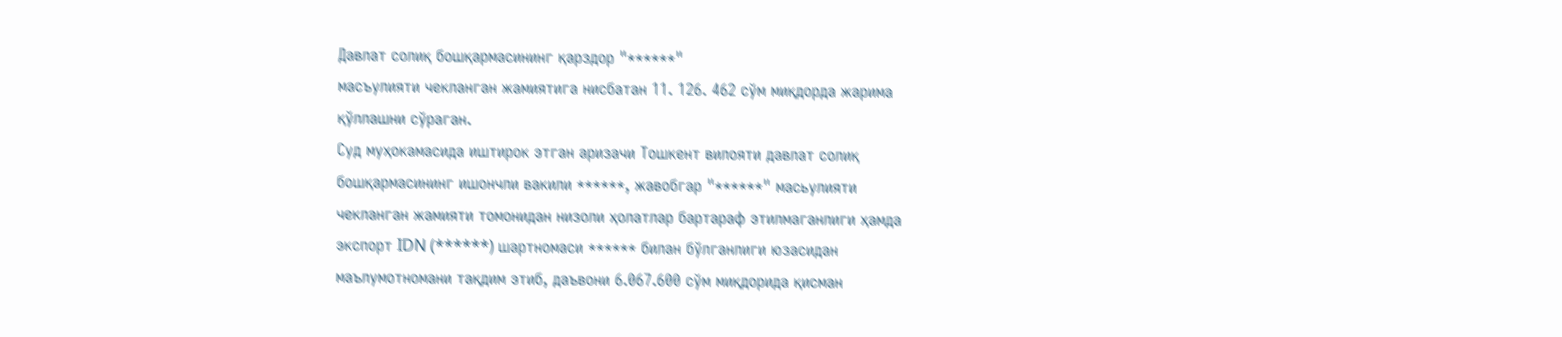Давлат солиқ бошқармасининг қарздор "******"
масъулияти чекланган жамиятига нисбатан 11. 126. 462 сўм миқдорда жарима
қўллашни сўраган.
Суд муҳокамасида иштирок этган аризачи Тошкент вилояти давлат солиқ
бошқармасининг ишончли вакили ******, жавобгар "******" масьулияти
чекланган жамияти томонидан низоли ҳолатлар бартараф этилмаганлиги ҳамда
экспорт IDN (******) шартномаси ****** билан бўлганлиги юзасидан
маълумотномани тақдим этиб, даъвони 6.067.600 сўм миқдорида қисман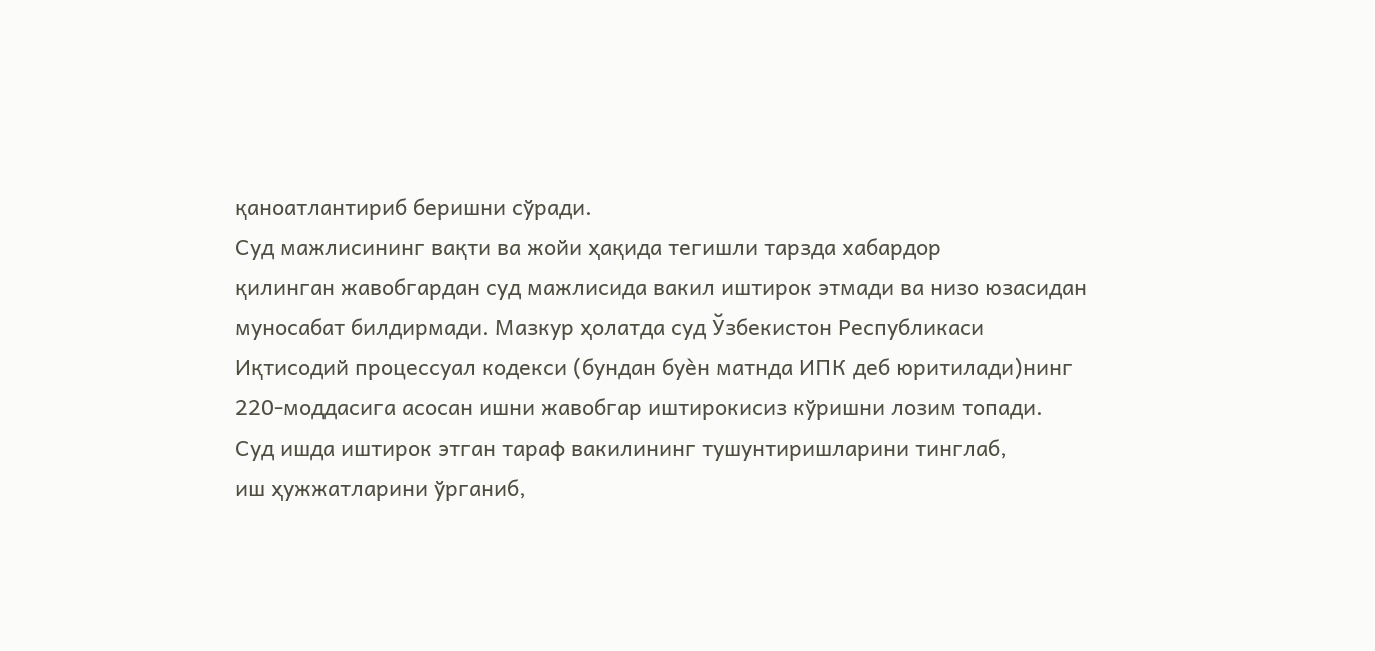қаноатлантириб беришни сўради.
Суд мажлисининг вақти ва жойи ҳақида тегишли тарзда хабардор
қилинган жавобгардан суд мажлисида вакил иштирок этмади ва низо юзасидан
муносабат билдирмади. Мазкур ҳолатда суд Ўзбекистон Республикаси
Иқтисодий процессуал кодекси (бундан буѐн матнда ИПК деб юритилади)нинг
220-моддасига асосан ишни жавобгар иштирокисиз кўришни лозим топади.
Суд ишда иштирок этган тараф вакилининг тушунтиришларини тинглаб,
иш ҳужжатларини ўрганиб,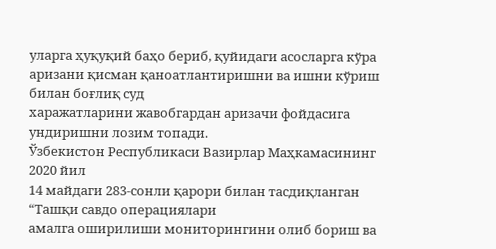уларга ҳуқуқий баҳо бериб, қуйидаги асосларга кўра
аризани қисман қаноатлантиришни ва ишни кўриш билан боғлиқ суд
харажатларини жавобгардан аризачи фойдасига ундиришни лозим топади.
Ўзбекистон Республикаси Вазирлар Маҳкамасининг 2020 йил
14 майдаги 283-сонли қарори билан тасдиқланган “Ташқи савдо операциялари
амалга оширилиши мониторингини олиб бориш ва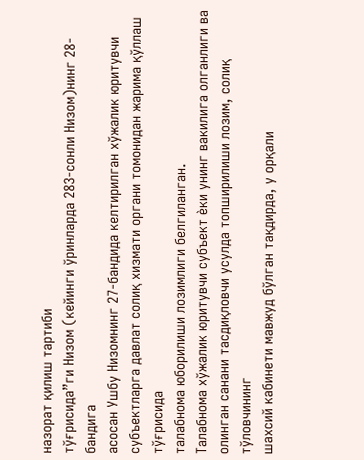назорат қилиш тартиби
тўғрисида”ги Низом (кейинги ўринларда 283-сонли Низом)нинг 28-бандига
асосан Ушбу Низомнинг 27-бандида келтирилган хўжалик юритувчи
субъектларга давлат солиқ хизмати органи томонидан жарима қўллаш тўғрисида
талабнома юборилиши лозимлиги белгиланган.
Талабнома хўжалик юритувчи субъект ѐки унинг вакилига олганлиги ва
олинган санани тасдиқловчи усулда топширилиши лозим, солиқ тўловчининг
шахсий кабинети мавжуд бўлган тақдирда, у орқали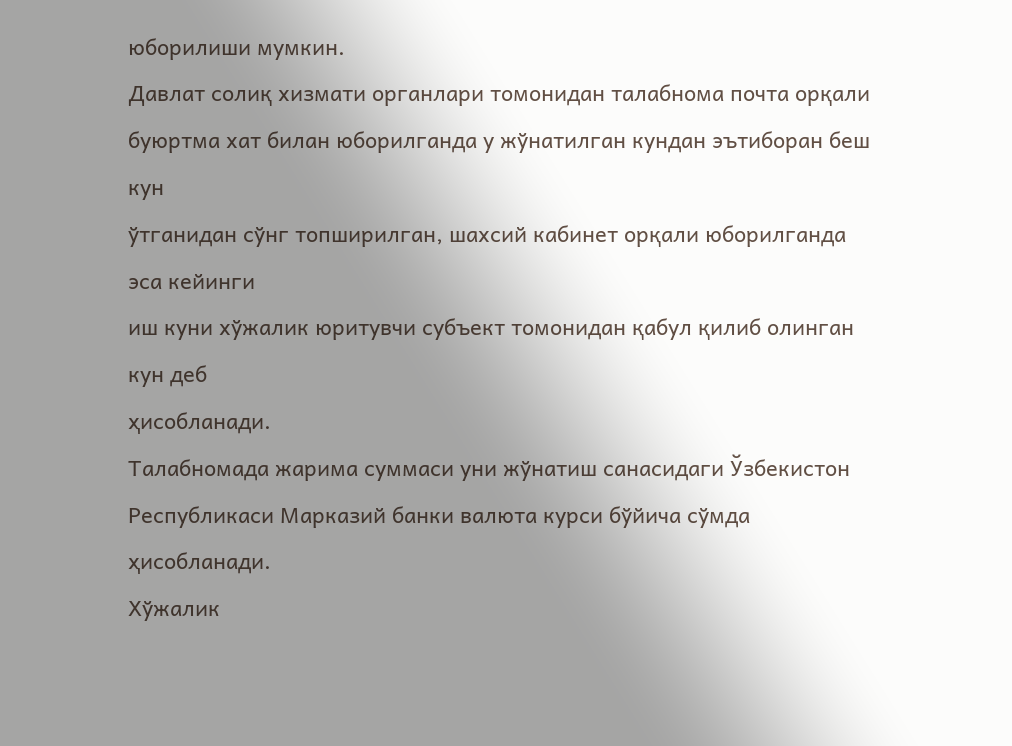юборилиши мумкин.
Давлат солиқ хизмати органлари томонидан талабнома почта орқали
буюртма хат билан юборилганда у жўнатилган кундан эътиборан беш кун
ўтганидан сўнг топширилган, шахсий кабинет орқали юборилганда эса кейинги
иш куни хўжалик юритувчи субъект томонидан қабул қилиб олинган кун деб
ҳисобланади.
Талабномада жарима суммаси уни жўнатиш санасидаги Ўзбекистон
Республикаси Марказий банки валюта курси бўйича сўмда ҳисобланади.
Хўжалик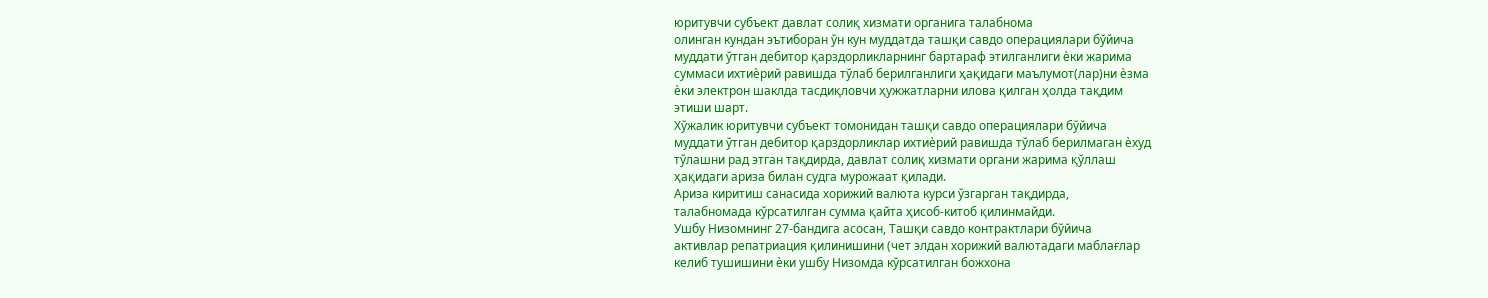юритувчи субъект давлат солиқ хизмати органига талабнома
олинган кундан эътиборан ўн кун муддатда ташқи савдо операциялари бўйича
муддати ўтган дебитор қарздорликларнинг бартараф этилганлиги ѐки жарима
суммаси ихтиѐрий равишда тўлаб берилганлиги ҳақидаги маълумот(лар)ни ѐзма
ѐки электрон шаклда тасдиқловчи ҳужжатларни илова қилган ҳолда тақдим
этиши шарт.
Хўжалик юритувчи субъект томонидан ташқи савдо операциялари бўйича
муддати ўтган дебитор қарздорликлар ихтиѐрий равишда тўлаб берилмаган ѐхуд
тўлашни рад этган тақдирда, давлат солиқ хизмати органи жарима қўллаш
ҳақидаги ариза билан судга мурожаат қилади.
Ариза киритиш санасида хорижий валюта курси ўзгарган тақдирда,
талабномада кўрсатилган сумма қайта ҳисоб-китоб қилинмайди.
Ушбу Низомнинг 27-бандига асосан, Ташқи савдо контрактлари бўйича
активлар репатриация қилинишини (чет элдан хорижий валютадаги маблағлар
келиб тушишини ѐки ушбу Низомда кўрсатилган божхона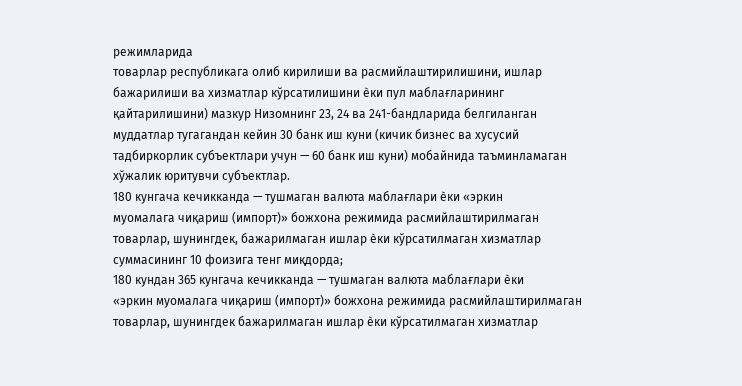режимларида
товарлар республикага олиб кирилиши ва расмийлаштирилишини, ишлар
бажарилиши ва хизматлар кўрсатилишини ѐки пул маблағларининг
қайтарилишини) мазкур Низомнинг 23, 24 ва 241-бандларида белгиланган
муддатлар тугагандан кейин 30 банк иш куни (кичик бизнес ва хусусий
тадбиркорлик субъектлари учун — 60 банк иш куни) мобайнида таъминламаган
хўжалик юритувчи субъектлар.
180 кунгача кечикканда — тушмаган валюта маблағлари ѐки «эркин
муомалага чиқариш (импорт)» божхона режимида расмийлаштирилмаган
товарлар, шунингдек, бажарилмаган ишлар ѐки кўрсатилмаган хизматлар
суммасининг 10 фоизига тенг миқдорда;
180 кундан 365 кунгача кечикканда — тушмаган валюта маблағлари ѐки
«эркин муомалага чиқариш (импорт)» божхона режимида расмийлаштирилмаган
товарлар, шунингдек бажарилмаган ишлар ѐки кўрсатилмаган хизматлар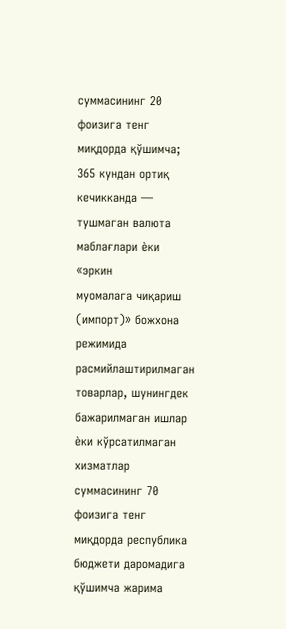суммасининг 20 фоизига тенг миқдорда қўшимча;
365 кундан ортиқ кечикканда — тушмаган валюта маблағлари ѐки «эркин
муомалага чиқариш (импорт)» божхона режимида расмийлаштирилмаган
товарлар, шунингдек бажарилмаган ишлар ѐки кўрсатилмаган хизматлар
суммасининг 70 фоизига тенг миқдорда республика бюджети даромадига
қўшимча жарима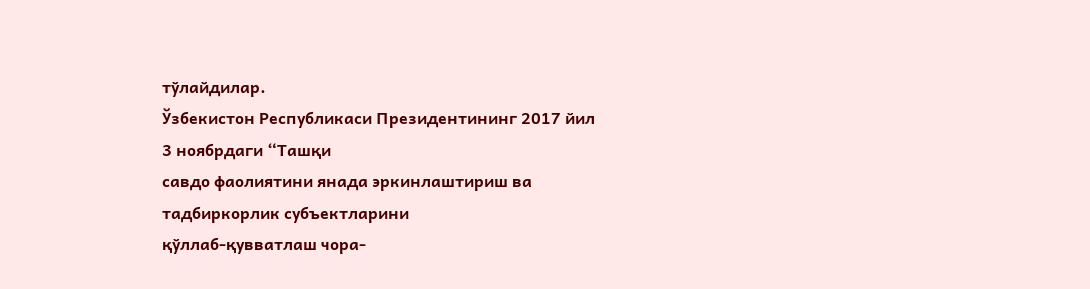тўлайдилар.
Ўзбекистон Республикаси Президентининг 2017 йил 3 ноябрдаги “Ташқи
савдо фаолиятини янада эркинлаштириш ва тадбиркорлик субъектларини
қўллаб-қувватлаш чора-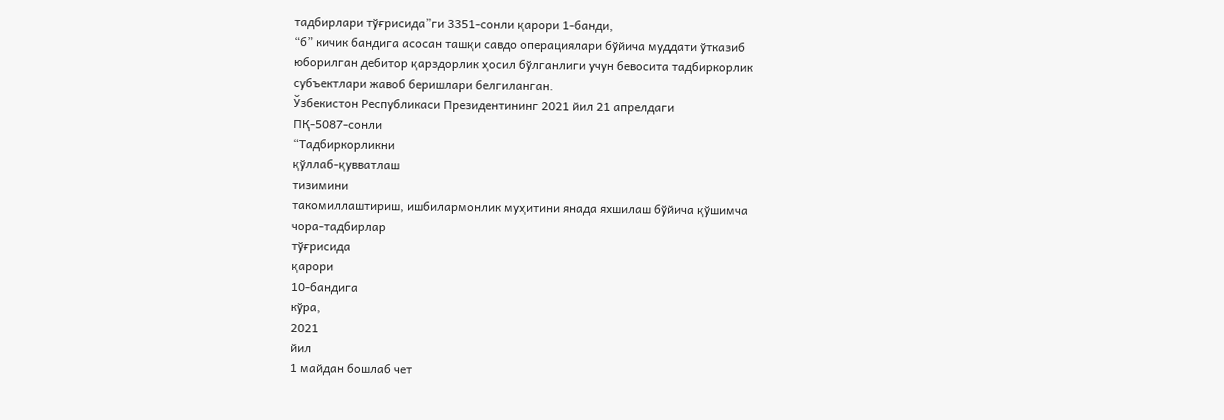тадбирлари тўғрисида”ги 3351-сонли қарори 1-банди,
“б” кичик бандига асосан ташқи савдо операциялари бўйича муддати ўтказиб
юборилган дебитор қарздорлик ҳосил бўлганлиги учун бевосита тадбиркорлик
субъектлари жавоб беришлари белгиланган.
Ўзбекистон Республикаси Президентининг 2021 йил 21 апрелдаги
ПҚ-5087-сонли
“Тадбиркорликни
қўллаб-қувватлаш
тизимини
такомиллаштириш, ишбилармонлик муҳитини янада яхшилаш бўйича қўшимча
чора-тадбирлар
тўғрисида
қарори
10-бандига
кўра,
2021
йил
1 майдан бошлаб чет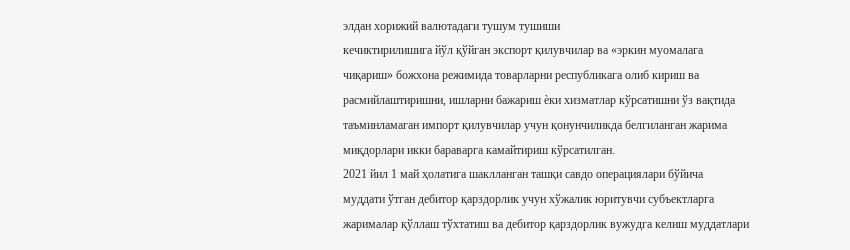элдан хорижий валютадаги тушум тушиши
кечиктирилишига йўл қўйган экспорт қилувчилар ва «эркин муомалага
чиқариш» божхона режимида товарларни республикага олиб кириш ва
расмийлаштиришни, ишларни бажариш ѐки хизматлар кўрсатишни ўз вақтида
таъминламаган импорт қилувчилар учун қонунчиликда белгиланган жарима
миқдорлари икки бараварга камайтириш кўрсатилган.
2021 йил 1 май ҳолатига шаклланган ташқи савдо операциялари бўйича
муддати ўтган дебитор қарздорлик учун хўжалик юритувчи субъектларга
жарималар қўллаш тўхтатиш ва дебитор қарздорлик вужудга келиш муддатлари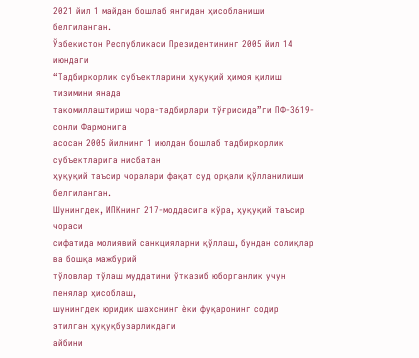2021 йил 1 майдан бошлаб янгидан ҳисобланиши белгиланган.
Ўзбекистон Республикаси Президентининг 2005 йил 14 июндаги
“Тадбиркорлик субъектларини ҳуқуқий ҳимоя қилиш тизимини янада
такомиллаштириш чора-тадбирлари тўғрисида”ги ПФ-3619-сонли Фармонига
асосан 2005 йилнинг 1 июлдан бошлаб тадбиркорлик субъектларига нисбатан
ҳуқуқий таъсир чоралари фақат суд орқали қўлланилиши белгиланган.
Шунингдек, ИПКнинг 217-моддасига кўра, ҳуқуқий таъсир чораси
сифатида молиявий санкцияларни қўллаш, бундан солиқлар ва бошқа мажбурий
тўловлар тўлаш муддатини ўтказиб юборганлик учун пенялар ҳисоблаш,
шунингдек юридик шахснинг ѐки фуқаронинг содир этилган ҳуқуқбузарликдаги
айбини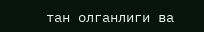тан олганлиги ва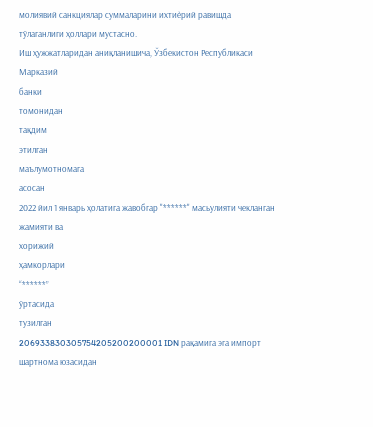молиявий санкциялар суммаларини ихтиѐрий равишда
тўлаганлиги ҳоллари мустасно.
Иш ҳужжатларидан аниқланишича, Ўзбекистон Республикаси Марказий
банки
томонидан
тақдим
этилган
маълумотномага
асосан
2022 йил 1 январь ҳолатига жавобгар "******" масьулияти чекланган жамияти ва
хорижий
ҳамкорлари
“******”
ўртасида
тузилган
206933830305754205200200001 IDN рақамига эга импорт шартнома юзасидан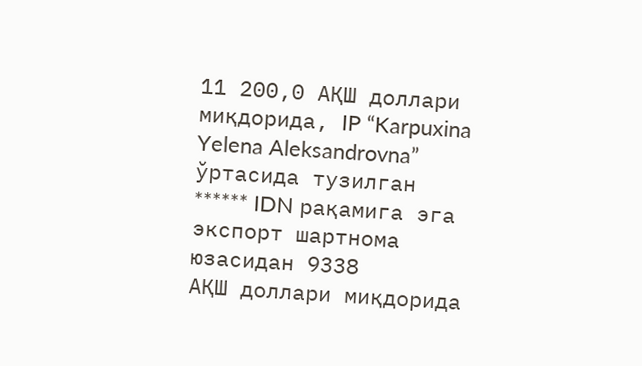11 200,0 АҚШ доллари миқдорида, IP “Karpuxina Yelena Aleksandrovna”
ўртасида тузилган ****** IDN рақамига эга экспорт шартнома юзасидан 9338
АҚШ доллари миқдорида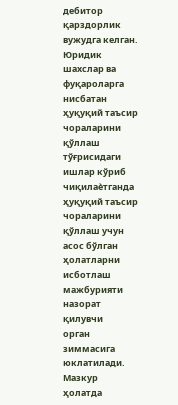дебитор қарздорлик вужудга келган.
Юридик шахслар ва фуқароларга нисбатан ҳуқуқий таъсир чораларини
қўллаш тўғрисидаги ишлар кўриб чиқилаѐтганда ҳуқуқий таъсир чораларини
қўллаш учун асос бўлган ҳолатларни исботлаш мажбурияти назорат қилувчи
орган зиммасига юклатилади.
Мазкур ҳолатда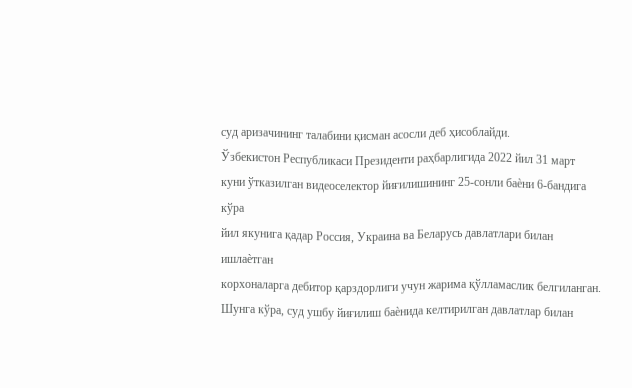суд аризачининг талабини қисман асосли деб ҳисоблайди.
Ўзбекистон Республикаси Президенти раҳбарлигида 2022 йил 31 март
куни ўтказилган видеоселектор йиғилишининг 25-сонли баѐни 6-бандига кўра
йил якунига қадар Россия, Украина ва Беларусь давлатлари билан ишлаѐтган
корхоналарга дебитор қарздорлиги учун жарима қўлламаслик белгиланган.
Шунга кўра, суд ушбу йиғилиш баѐнида келтирилган давлатлар билан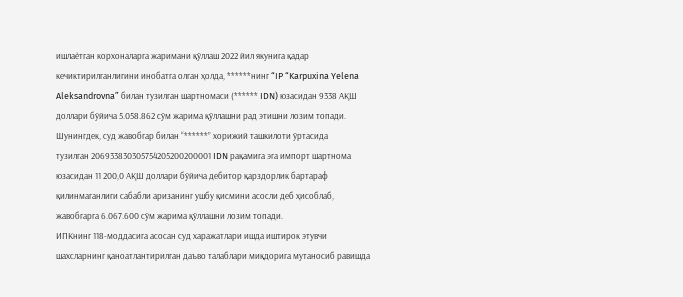ишлаѐтган корхоналарга жаримани қўллаш 2022 йил якунига қадар
кечиктирилганлигини инобатга олган ҳолда, ******нинг “IP “Karpuxina Yelena
Aleksandrovna” билан тузилган шартномаси (****** IDN) юзасидан 9338 АҚШ
доллари бўйича 5.058.862 сўм жарима қўллашни рад этишни лозим топади.
Шунингдек, суд жавобгар билан “******” хорижий ташкилоти ўртасида
тузилган 206933830305754205200200001 IDN рақамига эга импорт шартнома
юзасидан 11 200,0 АҚШ доллари бўйича дебитор қарздорлик бартараф
қилинмаганлиги сабабли аризанинг ушбу қисмини асосли деб ҳисоблаб,
жавобгарга 6.067.600 сўм жарима қўллашни лозим топади.
ИПКнинг 118-моддасига асосан суд харажатлари ишда иштирок этувчи
шахсларнинг қаноатлантирилган даъво талаблари миқдорига мутаносиб равишда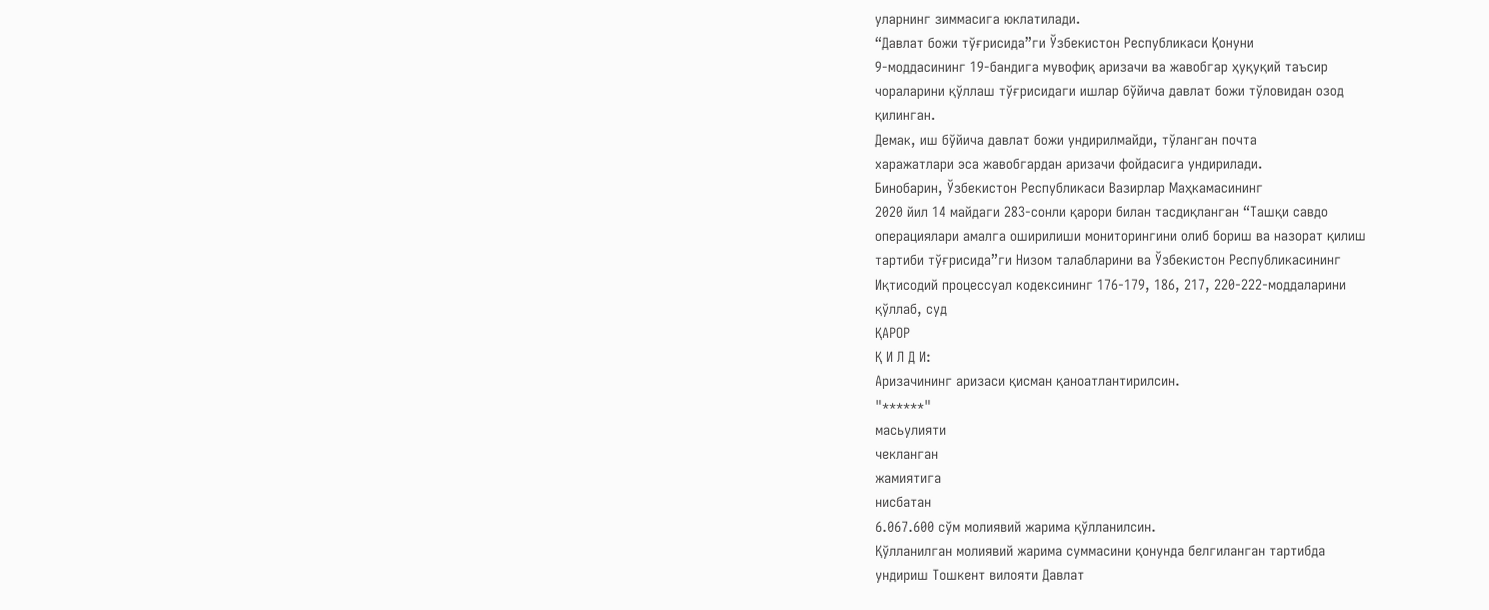уларнинг зиммасига юклатилади.
“Давлат божи тўғрисида”ги Ўзбекистон Республикаси Қонуни
9-моддасининг 19-бандига мувофиқ аризачи ва жавобгар ҳуқуқий таъсир
чораларини қўллаш тўғрисидаги ишлар бўйича давлат божи тўловидан озод
қилинган.
Демак, иш бўйича давлат божи ундирилмайди, тўланган почта
харажатлари эса жавобгардан аризачи фойдасига ундирилади.
Бинобарин, Ўзбекистон Республикаси Вазирлар Маҳкамасининг
2020 йил 14 майдаги 283-сонли қарори билан тасдиқланган “Ташқи савдо
операциялари амалга оширилиши мониторингини олиб бориш ва назорат қилиш
тартиби тўғрисида”ги Низом талабларини ва Ўзбекистон Республикасининг
Иқтисодий процессуал кодексининг 176-179, 186, 217, 220-222-моддаларини
қўллаб, суд
ҚАРОР
Қ И Л Д И:
Аризачининг аризаси қисман қаноатлантирилсин.
"******"
масьулияти
чекланган
жамиятига
нисбатан
6.067.600 сўм молиявий жарима қўлланилсин.
Қўлланилган молиявий жарима суммасини қонунда белгиланган тартибда
ундириш Тошкент вилояти Давлат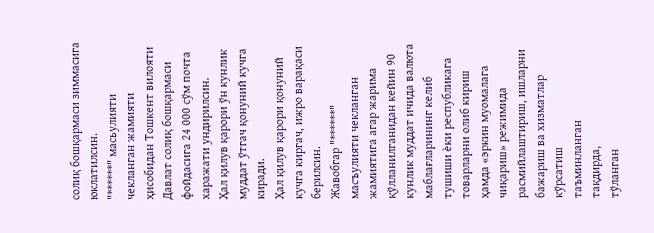солиқ бошқармаси зиммасига юклатилсин.
"******" масьулияти чекланган жамияти ҳисобидан Тошкент вилояти
Давлат солиқ бошқармаси фойдасига 24 000 сўм почта харажати ундирилсин.
Ҳал қилув қарори ўн кунлик муддат ўтгач қонуний кучга киради.
Ҳал қилув қарори қонуний кучга киргач, ижро варақаси берилсин.
Жавобгар "******" масъулияти чекланган жамиятига агар жарима
қўлланилганидан кейин 90 кунлик муддат ичида валюта маблағларининг келиб
тушиши ѐки республикага товарларни олиб кириш ҳамда «эркин муомалага
чиқариш» режимида расмийлаштириш, ишларни бажариш ва хизматлар
кўрсатиш
таъминланган
тақдирда,
тўланган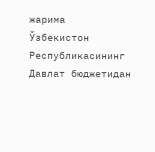жарима
Ўзбекистон
Республикасининг Давлат бюджетидан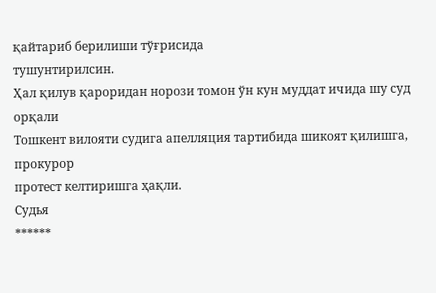қайтариб берилиши тўғрисида
тушунтирилсин.
Ҳал қилув қароридан норози томон ўн кун муддат ичида шу суд орқали
Тошкент вилояти судига апелляция тартибида шикоят қилишга, прокурор
протест келтиришга ҳақли.
Судья
******